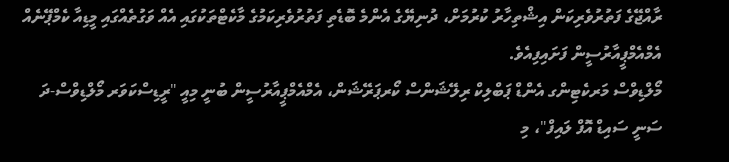ރާއްޖޭގެ ފަތުރުވެރިކަން އިޝްތިހާރު ކުރުމަށް، ދުނިޔޭގެ އެންމެ ބޮޑެތި ފަތުރުވެރިކަމުގެ މާކެޓްތަކުގައި އެއް ވަގުތެއްގައި މީޑިއާ ކެމްޕޭނެއް އެމްއެމްޕީއާރުސީން ފަށައިފިއެވެ.
މޯލްޑިވްސް މަރކެޓިންގ އެންޑް ޕަބްލިކް ރިލޭޝަންސް ކޯރޕަރޭޝަން، އެމްއެމްޕީއާރުސީން ބުނީ މިއީ "ރީޑިސްކަވަރ މޯލްޑިވްސް-ދަ ސަނީ ސައިޑް އޮފް ލައިފް"، މި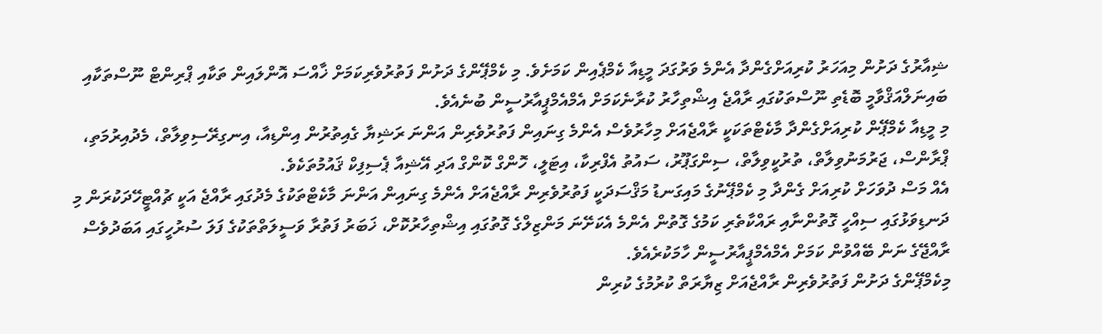ޝިއާރުގެ ދަށުން މިއަހަރު ކުރިއަށްގެންދާ އެންމެ ވަރުގަދަ މީޑިއާ ކެމްޕެއިން ކަމަށެވެ. މި ކެމްޕޭންގެ ދަށުން ފަތުރުވެރިކަމަށް ޚާއްސަ އޮންލައިން ތަކާއި ޕްރިންޓް ނޫސްތަކާއި ބައިނަލްއަޤްވާމީ ބޮޑެތި ނޫސްތަކުގައި ރާއްޖެ އިޝްތިހާރު ކުރާނެކަމަށް އެމްއެމްޕީއާރުސީން ބުނެއެވެ.
މި މީޑިއާ ކެމްޕޭން ކުރިއަށްގެންދާ މާކެޓްތަކަކީ ރާއްޖެއަށް މިހާރުވެސް އެންމެ ގިނައިން ފަތުރުވެރިން އަންނަ ރަޝިޔާ ގެއިތުރުން އިންޑިއާ، އިނގިރޭސިވިލާތް، މެދުއިރުމަތި، ޕްރާންސް، ޖަރުމަނުވިލާތް، ތުރުކީވިލާތް، ސިންގަޕޫރު، ސައުތު އެފްރިކާ، އިޓަލީ، ހޮންގް ކޮންގް އަދި އޭޝިއާ ޕެސިފިކް ޤައުމުތަކެވެ.
އެއް މަސް ދުވަހަށް ކުރިއަށް ގެންދާ މި ކެމްޕޭނުގެ މައިގަނޑު މަޤްސަދަކީ ފަތުރުވެރިން ރާއްޖެއަށް އެންމެ ގިނައިން އަންނަ މާކެޓްތަކުގެ މެދުގައި ރާއްޖެ އަކީ ޗުއްޓީހޭދަކުރަން މި ދަނޑިވަޅުގައި ސިއްހީ ގޮތުންނާއި ރައްކާތެރި ކަމުގެ ގޮތުން އެންމެ އެކަށޭނަ މަންޒިލްގެ ގޮތުގައި އިޝްތިހާރުކޮށް، ޚަބަރު ފަތުރާ ވަސީލަތްތަކުގެ ފަލަ ސުރުހީގައި އަބަދުވެސް ރާއްޖޭގެ ނަން ބޭއްވުން ކަމަށް އެމްއެމްޕީއާރުސީން ހާމަކުރެއެވެ.
މިކެމްޕޭންގެ ދަށުން ފަތުރުވެރިން ރާއްޖެއަށް ޒިޔާރަތް ކުރުމުގެ ކުރިން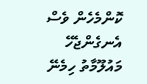ކޮންމެހެން ވެސް އެނގެންޖެހޭ މައުލޫމާތު ހިމެނޭ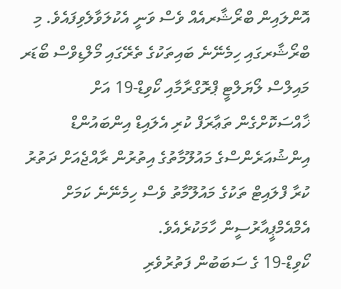އޮންލައިން ބްރޯޝާރއެއް ވެސް ވަނީ އެކުލަވާލެވިފައެވެ. މި ބްރޯޝާރގައި ހިމެނޭނެ ބައިތަކުގެ ތެރޭގައި މޯލްޑިވްސް ބޯޑަރ މައިލްސް ލޯޔަލްޓީ ޕްރޮގްރާމާއި ކޯވިޑް-19 އަށް ޚާއްސަކޮށްގެން ތަޢާރަފް ކުރި އެލައިޑް އިންބައުންޑް އިންޝުއަރެންސްގެ މައުލޫމާތުގެ އިތުރުން ރާއްޖެއަށް ދަތުރު ކުރާ ފްލައިޓް ތަކުގެ މައުލޫމާތު ވެސް ހިމެނޭނެ ކަމަށް އެމްއެމްޕީއާރުސީން ހާމަކުރެއެވެ.
ކޯވިޑް-19 ގެ ސަބަބުން ފަތުރުވެރި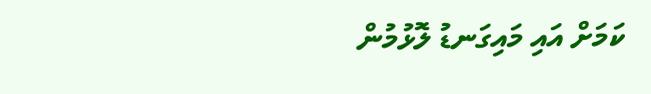ކަމަށް އައި މައިގަނޑު ލޮޅުމުން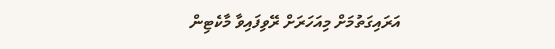އަރައިގަތުމަށް މިއަހަރަށް ރޭވިފައިވާ މާކެޓިން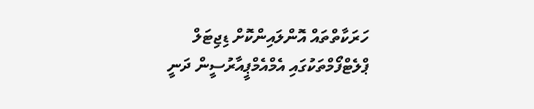ހަރަކާތްތައް އޮންލައިންކޮށް ޑިޖިޓަލް ޕްލެޓްފޯމްތަކުގައި އެމްއެމްޕީއާރުސީން ދަނީ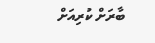ބާރަށް ކުރިއަށް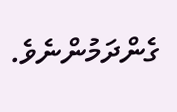ގެންދަމުންނެވެ.